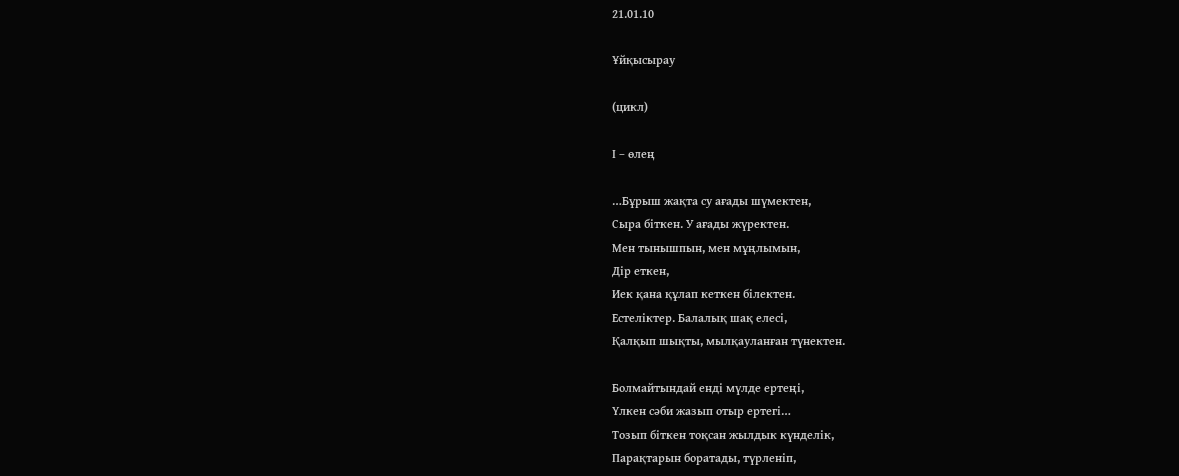21.01.10

Ұйқысырау

(цикл)

І – өлең

…Бұрыш жақта су ағады шүмектен,
Сыра біткен. У ағады жүректен.
Мен тынышпын, мен мұңлымын,
Дір еткен,
Иек қана құлап кеткен білектен.
Естеліктер. Балалық шақ елесі,
Қалқып шықты, мылқауланған түнектен.

Болмайтындай енді мүлде ертеңі,
Үлкен сәби жазып отыр ертегі…
Тозып біткен тоқсан жылдык күнделік,
Парақтарын боратады, түрленіп,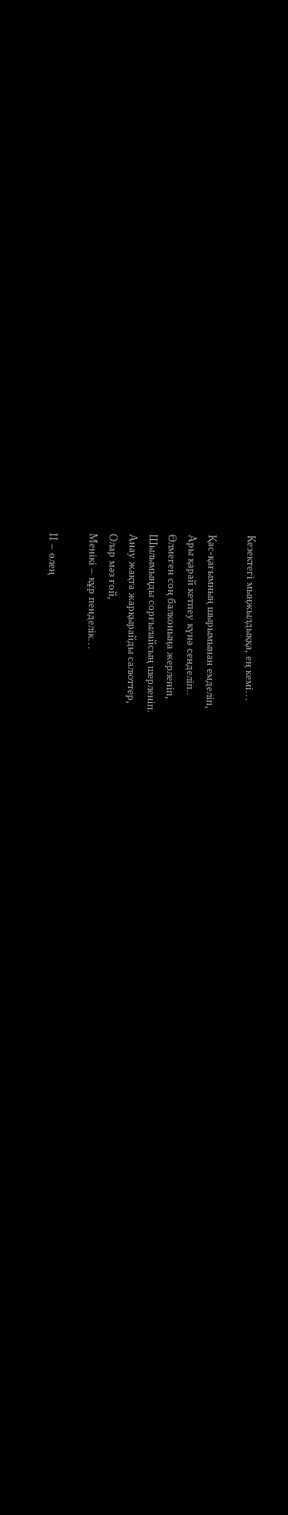Кезектегі мыңжылдыққа, ең кемі…

Қас-қағымның шырымынан емделіп,
Ары қарай кетпеу күнә сенделіп..
Өлмеген соң балконыңа жерленіп,
Шылымыңды сорғылайсың шерленіп.
Анау жақта жарқырайды салюттер,
Олар мәз ғой,
Менікі – құр пенделік…

ІІ – өлең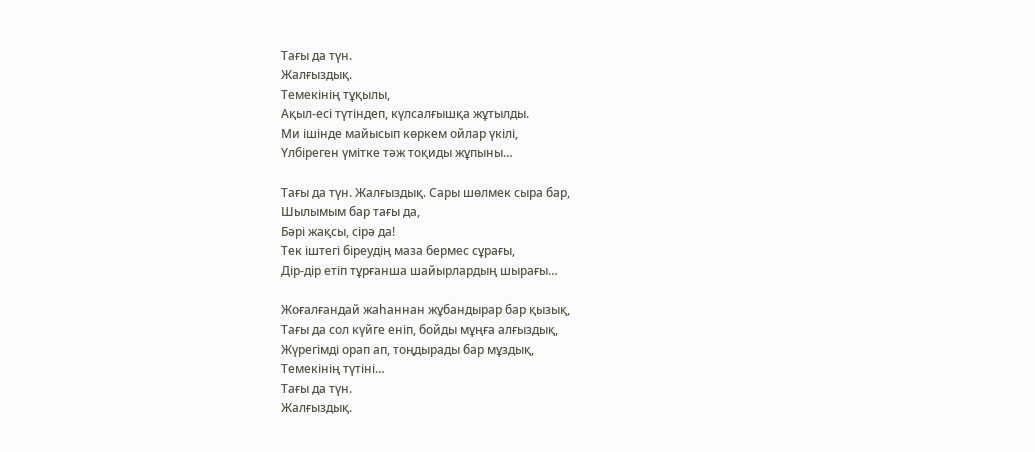Тағы да түн.
Жалғыздық.
Темекінің тұқылы,
Ақыл-есі түтіндеп, күлсалғышқа жұтылды.
Ми ішінде майысып көркем ойлар үкілі,
Үлбіреген үмітке тәж тоқиды жұпыны…

Тағы да түн. Жалғыздық. Сары шөлмек сыра бар,
Шылымым бар тағы да,
Бәрі жақсы, сірә да!
Тек іштегі біреудің маза бермес сұрағы,
Дір-дір етіп тұрғанша шайырлардың шырағы…

Жоғалғандай жаһаннан жұбандырар бар қызық,
Тағы да сол күйге еніп, бойды мұңға алғыздық,
Жүрегімді орап ап, тоңдырады бар мұздық,
Темекінің түтіні…
Тағы да түн.
Жалғыздық.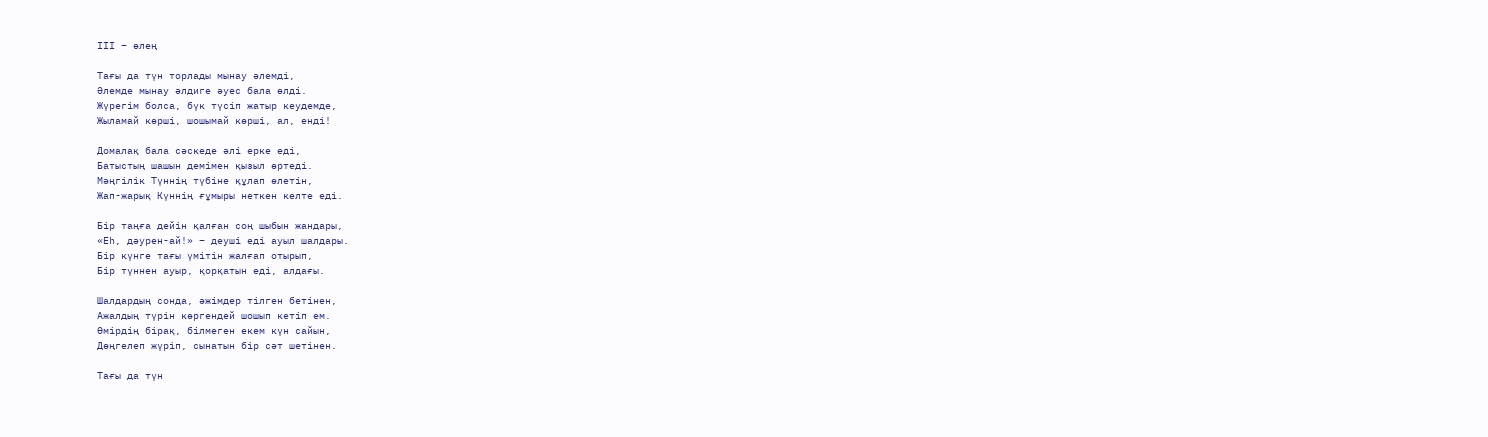ІІІ – өлең

Тағы да түн торлады мынау әлемді,
Әлемде мынау әлдиге әуес бала өлді.
Жүрегім болса, бүк түсіп жатыр кеудемде,
Жыламай көрші, шошымай көрші, ал, енді!

Домалақ бала сәскеде әлі ерке еді,
Батыстың шашын демімен қызыл өртеді.
Мәңгілік Түннің түбіне құлап өлетін,
Жап-жарық Күннің ғұмыры неткен келте еді.

Бір таңға дейін қалған соң шыбын жандары,
«Еһ, дәурен-ай!» – деуші еді ауыл шалдары.
Бір күнге тағы үмітін жалғап отырып,
Бір түннен ауыр, қорқатын еді, алдағы.

Шалдардың сонда, әжімдер тілген бетінен,
Ажалдың түрін көргендей шошып кетіп ем.
Өмірдің бірақ, білмеген екем күн сайын,
Дөңгелеп жүріп, сынатын бір сәт шетінен.

Тағы да түн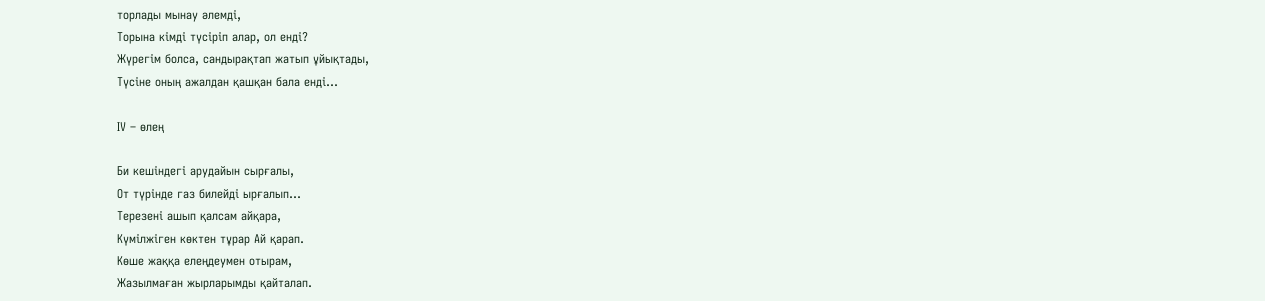торлады мынау әлемді,
Торына кімді түсіріп алар, ол енді?
Жүрегім болса, сандырақтап жатып ұйықтады,
Түсіне оның ажалдан қашқан бала енді…

ІV – өлең

Би кешіндегі арудайын сырғалы,
От түрінде газ билейді ырғалып…
Терезені ашып қалсам айқара,
Күмілжіген көктен тұрар Ай қарап.
Көше жаққа елеңдеумен отырам,
Жазылмаған жырларымды қайталап.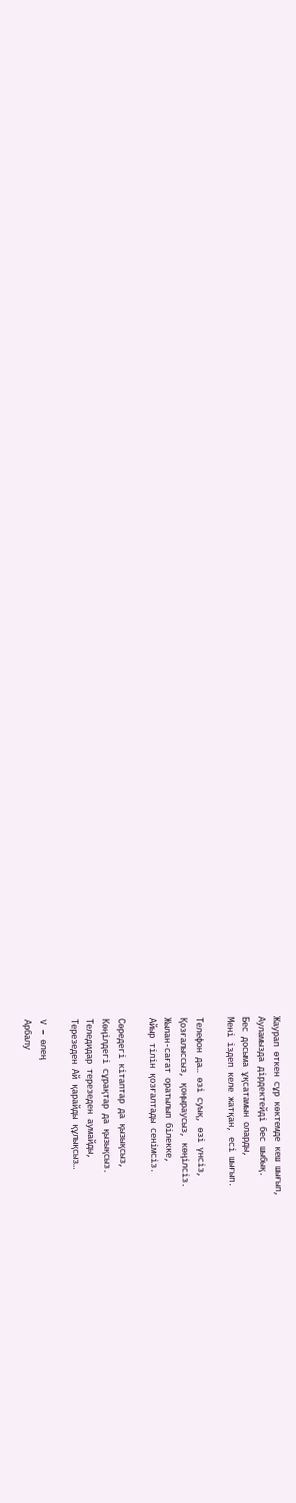Жаурап өткен сұр көктемде кеш шығып,
Ауламызда дірдектейді бес шыбық.
Бес досыма ұқсатамын оларды,
Мені іздеп келе жатқан, есі шығып.

Телефон да… өзі суық, өзі үнсіз,
Қозғалыссыз, қоңыраусыз, көңілсіз.
Жылан-сағат оратылып білекке,
Айыр тілін қозғалтады сенімсіз.

Сөредегі кітаптар да қызықсыз,
Көңілдегі сұрақтар да қызықсыз.
Теледидар терезеден аумайды,
Терезеден Ай қарайды құлықсыз…

V – өлең
Арбалу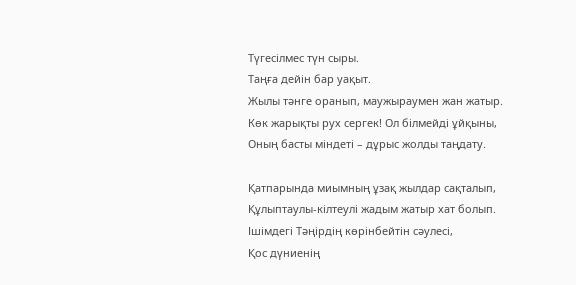Түгесілмес түн сыры.
Таңға дейін бар уақыт.
Жылы тәнге оранып, маужыраумен жан жатыр.
Көк жарықты рух сергек! Ол білмейді ұйқыны,
Оның басты міндеті – дұрыс жолды таңдату.

Қатпарында миымның ұзақ жылдар сақталып,
Құлыптаулы-кілтеулі жадым жатыр хат болып.
Ішімдегі Тәңірдің көрінбейтін сәулесі,
Қос дүниенің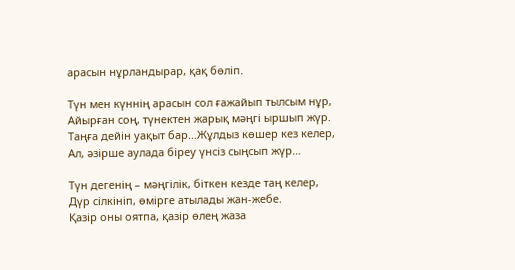арасын нұрландырар, қақ бөліп.

Түн мен күннің арасын сол ғажайып тылсым нұр,
Айырған соң, түнектен жарық мәңгі ыршып жүр.
Таңға дейін уақыт бар…Жұлдыз көшер кез келер,
Ал, әзірше аулада біреу үнсіз сыңсып жүр…

Түн дегенің – мәңгілік, біткен кезде таң келер,
Дүр сілкініп, өмірге атылады жан-жебе.
Қазір оны оятпа, қазір өлең жаза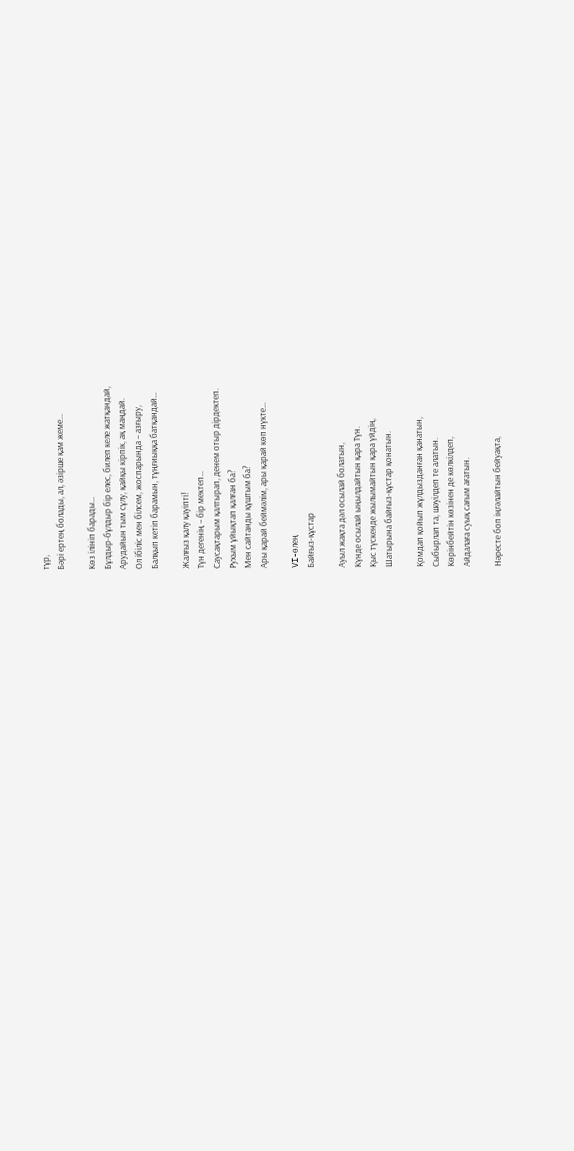тұр,
Бәрі ертең болады, ал, әзірше қам жеме…

Көз ілініп барады…
Бұлдыр-бұлдыр бір елес, билеп келе жатқандай,
Арудайын тым сұлу, қайқы кірпік, ақ маңдай.
Ол ібіліс мен білсем, жоспарында – азғыру,
Балқып кетіп барамын, тұңғиыққа батқандай…

Жалғыз қалу қауіпті!
Түн дегенің – бір мектеп…
Саусақтарым қалтырап, денем отыр дірдектеп.
Рухым ұйықтап қалған ба?
Мен сайтанды құштым ба?
Ары қарай беймәлім, ары қарай көп нүкте…

VI-өлең
Байғыз-құстар

Ауыл жақта дәл осылай болатын,
Күнде осылай ыңылдайтын қара Түн.
Қыс түскенде жылымайтын қара үйдің,
Шатырына байғыз-құстар қонатын.

Қомдап қойып жұлдызданған қанатын,
Сыбырлап та, шәуілдеп те алатын.
Көрінбейтін көзінен де көлкілдеп,
Айдалаға суық сағым ағатын.

Нәресте боп іңгәлайтын бейуақта,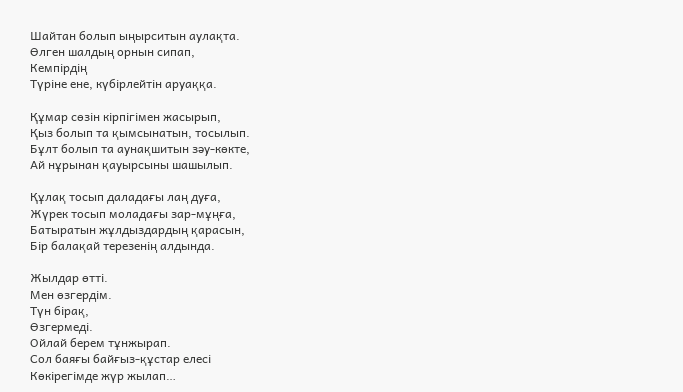Шайтан болып ыңырситын аулақта.
Өлген шалдың орнын сипап,
Кемпірдің
Түріне ене, күбірлейтін аруаққа.

Құмар сөзін кірпігімен жасырып,
Қыз болып та қымсынатын, тосылып.
Бұлт болып та аунақшитын зәу-көкте,
Ай нұрынан қауырсыны шашылып.

Құлақ тосып даладағы лаң дуға,
Жүрек тосып моладағы зар-мұңға,
Батыратын жұлдыздардың қарасын,
Бір балақай терезенің алдында.

Жылдар өтті.
Мен өзгердім.
Түн бірақ,
Өзгермеді.
Ойлай берем тұнжырап.
Сол баяғы байғыз-құстар елесі
Көкірегімде жүр жылап…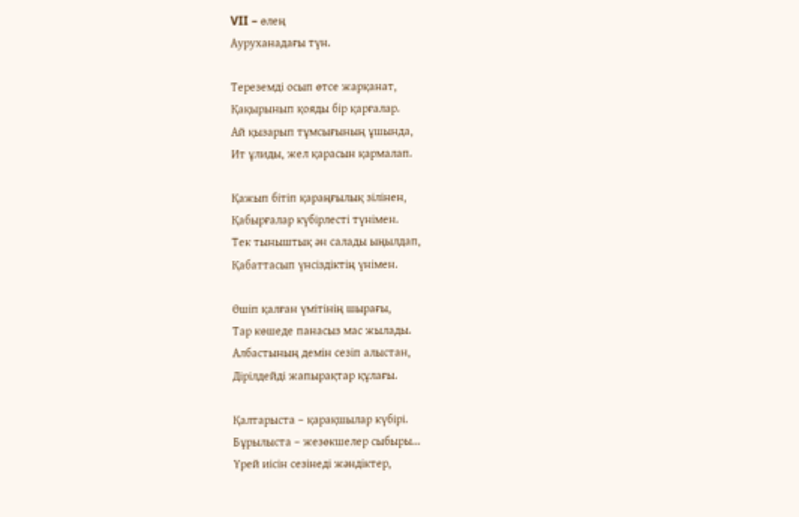VII – өлең
Ауруханадағы түн.

Тереземді осып өтсе жарқанат,
Қақырынып қояды бір қарғалар.
Ай қызарып тұмсығының ұшында,
Ит ұлиды, жел қарасын қармалап.

Қажып бітіп қараңғылық зілінен,
Қабырғалар күбірлесті түнімен.
Тек тыныштық ән салады ыңылдап,
Қабаттасып үнсіздіктің үнімен.

Өшіп қалған үмітінің шырағы,
Тар көшеде панасыз мас жылады.
Албастының демін сезіп алыстан,
Дірілдейді жапырақтар құлағы.

Қалтарыста – қарақшылар күбірі.
Бұрылыста – жезөкшелер сыбыры…
Үрей иісін сезінеді жәндіктер,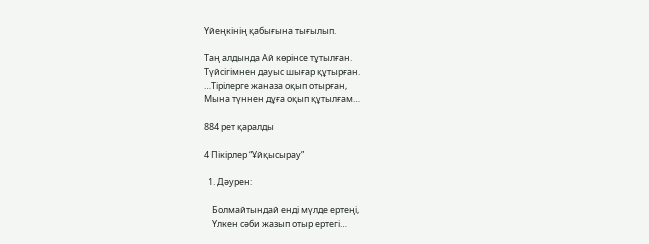Үйеңкінің қабығына тығылып.

Таң алдында Ай көрінсе тұтылған.
Түйсігімнен дауыс шығар құтырған.
…Тірілерге жаназа оқып отырған,
Мына түннен дұға оқып құтылғам…

884 рет қаралды

4 Пікірлер “Ұйқысырау”

  1. Дәурен:

    Болмайтындай енді мүлде ертеңі,
    Үлкен сәби жазып отыр ертегі…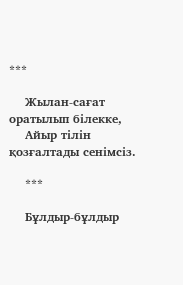***

    Жылан-сағат оратылып білекке,
    Айыр тілін қозғалтады сенімсіз.

    ***

    Бұлдыр-бұлдыр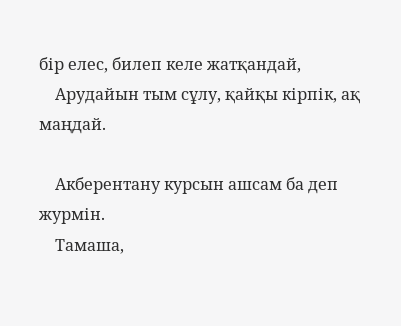бір елес, билеп келе жатқандай,
    Арудайын тым сұлу, қайқы кірпік, ақ маңдай.

    Акберентану курсын ашсам ба деп журмін.
    Тамаша,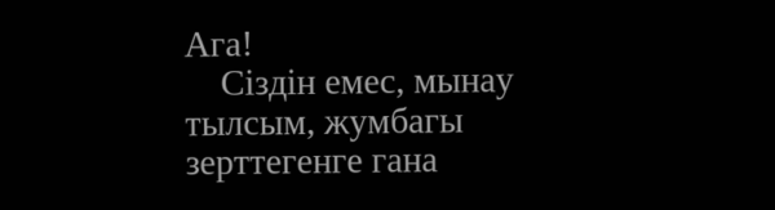Ага!
    Сіздін емес, мынау тылсым, жумбагы зерттегенге гана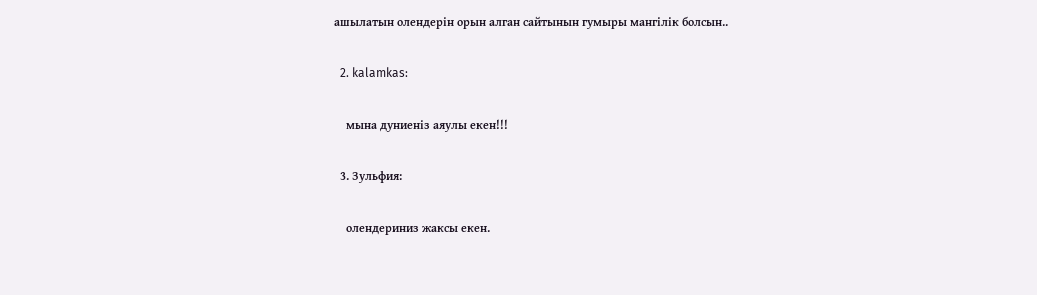ашылатын олендерін орын алган сайтынын гумыры мангілік болсын..

  2. kalamkas:

    мына дуниеніз аяулы екен!!!

  3. Зульфия:

    олендериниз жаксы екен.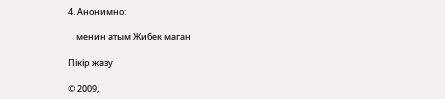4. Анонимно:

    менин атым Жибек маган

Пікір жазу

© 2009,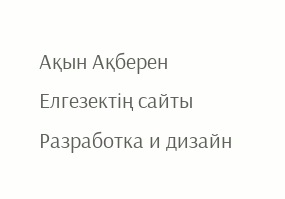Ақын Ақберен Елгезектің сайты
Разработка и дизайн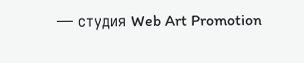— студия Web Art Promotion